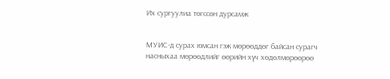Их сургуулиа төгссөн дурсамж


МУИС-д сурах юмсан гэж мөрөөддөг байсан сурагч насныхаа мөрөөдлийг өөрийн хүч хөдөлмөрөөрөө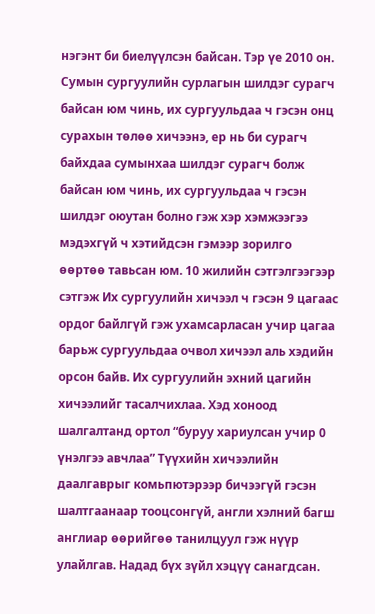нэгэнт би биелүүлсэн байсан. Тэр үе 2010 он. Сумын сургуулийн сурлагын шилдэг сурагч байсан юм чинь, их сургуульдаа ч гэсэн онц сурахын төлөө хичээнэ, ер нь би сурагч байхдаа сумынхаа шилдэг сурагч болж байсан юм чинь, их сургуульдаа ч гэсэн шилдэг оюутан болно гэж хэр хэмжээгээ мэдэхгүй ч хэтийдсэн гэмээр зорилго өөртөө тавьсан юм. 10 жилийн сэтгэлгээгээр сэтгэж Их сургуулийн хичээл ч гэсэн 9 цагаас ордог байлгүй гэж ухамсарласан учир цагаа барьж сургуульдаа очвол хичээл аль хэдийн орсон байв. Их сургуулийн эхний цагийн хичээлийг тасалчихлаа. Хэд хоноод шалгалтанд ортол “буруу хариулсан учир 0 үнэлгээ авчлаа” Түүхийн хичээлийн даалгаврыг комьпютэрээр бичээгүй гэсэн шалтгаанаар тооцсонгүй, англи хэлний багш англиар өөрийгөө танилцуул гэж нүүр улайлгав. Надад бүх зүйл хэцүү санагдсан.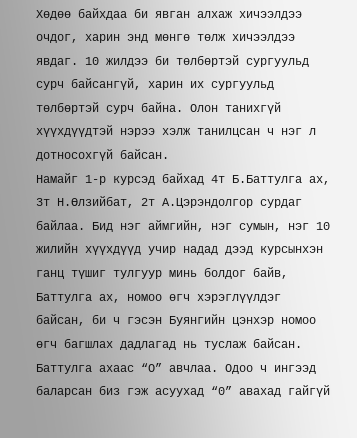Хөдөө байхдаа би явган алхаж хичээлдээ очдог, харин энд мөнгө төлж хичээлдээ явдаг. 10 жилдээ би төлбөртэй сургуульд сурч байсангүй, харин их сургуульд төлбөртэй сурч байна. Олон танихгүй хүүхдүүдтэй нэрээ хэлж танилцсан ч нэг л дотносохгүй байсан.
Намайг 1-р курсэд байхад 4т Б.Баттулга ах, 3т Н.Өлзийбат, 2т А.Цэрэндолгор сурдаг байлаа. Бид нэг аймгийн, нэг сумын, нэг 10 жилийн хүүхдүүд учир надад дээд курсынхэн ганц түшиг тулгуур минь болдог байв, Баттулга ах, номоо өгч хэрэглүүлдэг байсан, би ч гэсэн Буянгийн цэнхэр номоо өгч багшлах дадлагад нь туслаж байсан. Баттулга ахаас “О” авчлаа. Одоо ч ингээд баларсан биз гэж асуухад “0” авахад гайгүй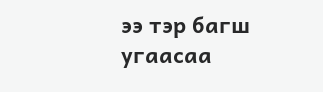ээ тэр багш угаасаа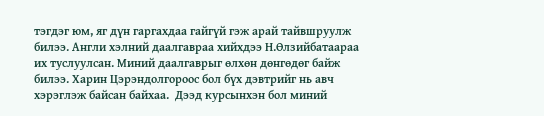тэгдэг юм, яг дүн гаргахдаа гайгүй гэж арай тайвшруулж билээ. Англи хэлний даалгавраа хийхдээ Н.Өлзийбатаараа их туслуулсан. Миний даалгаврыг өлхөн дөнгөдөг байж билээ. Харин Цэрэндолгороос бол бүх дэвтрийг нь авч хэрэглэж байсан байхаа.  Дээд курсынхэн бол миний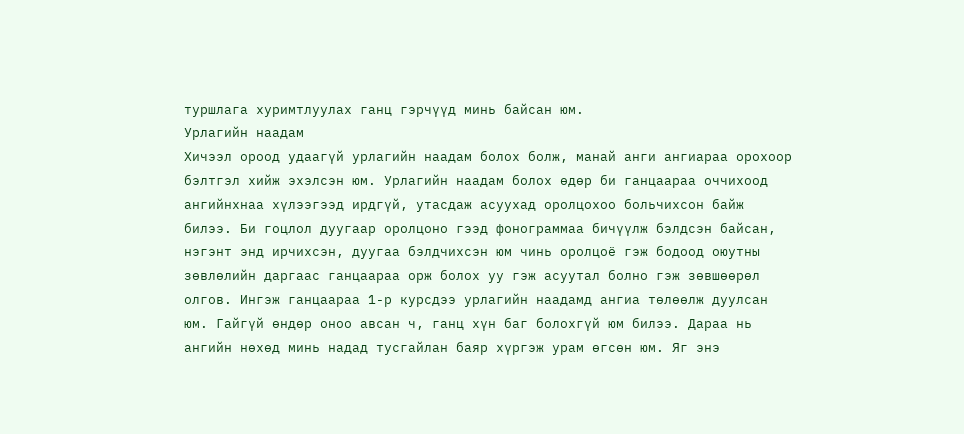туршлага хуримтлуулах ганц гэрчүүд минь байсан юм.
Урлагийн наадам
Хичээл ороод удаагүй урлагийн наадам болох болж, манай анги ангиараа орохоор бэлтгэл хийж эхэлсэн юм. Урлагийн наадам болох өдөр би ганцаараа оччихоод ангийнхнаа хүлээгээд ирдгүй, утасдаж асуухад оролцохоо больчихсон байж билээ. Би гоцлол дуугаар оролцоно гээд фонограммаа бичүүлж бэлдсэн байсан, нэгэнт энд ирчихсэн, дуугаа бэлдчихсэн юм чинь оролцоё гэж бодоод оюутны зөвлөлийн даргаас ганцаараа орж болох уу гэж асуутал болно гэж зөвшөөрөл олгов. Ингэж ганцаараа 1-р курсдээ урлагийн наадамд ангиа төлөөлж дуулсан юм. Гайгүй өндөр оноо авсан ч, ганц хүн баг болохгүй юм билээ. Дараа нь ангийн нөхөд минь надад тусгайлан баяр хүргэж урам өгсөн юм. Яг энэ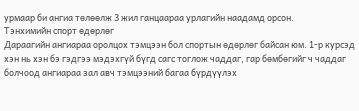урмаар би ангиа төлөөлж 3 жил ганцаараа урлагийн наадамд орсон.
Тэнхимийн спорт өдөрлөг
Дараагийн ангиараа оролцох тэмцээн бол спортын өдөрлөг байсан юм. 1-р курсэд хэн нь хэн бэ гэдгээ мэдэхгүй бүгд сагс тоглож чаддаг, гар бөмбөгийг ч чаддаг болчоод ангиараа зал авч тэмцээний багаа бүрдүүлэх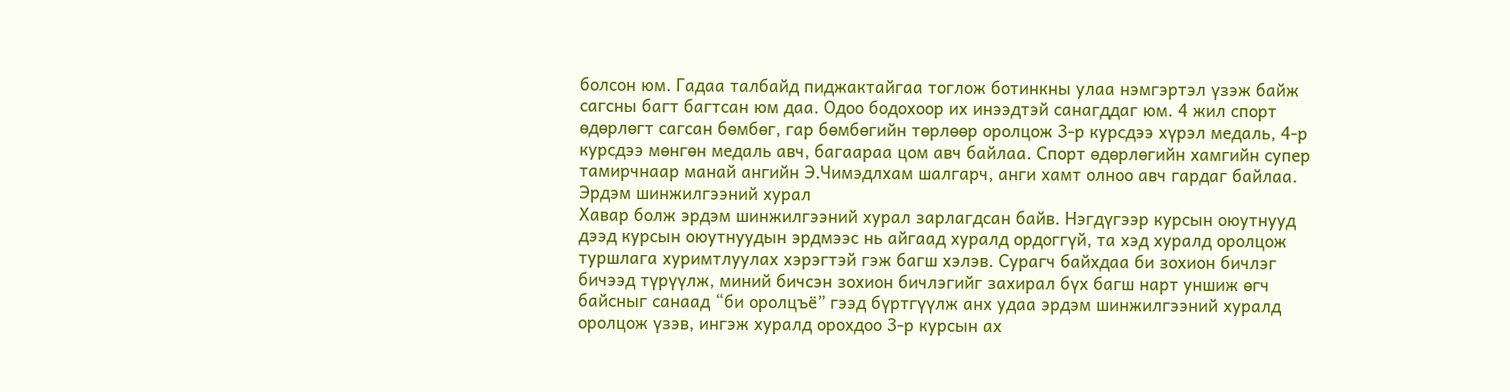болсон юм. Гадаа талбайд пиджактайгаа тоглож ботинкны улаа нэмгэртэл үзэж байж сагсны багт багтсан юм даа. Одоо бодохоор их инээдтэй санагддаг юм. 4 жил спорт өдөрлөгт сагсан бөмбөг, гар бөмбөгийн төрлөөр оролцож 3-р курсдээ хүрэл медаль, 4-р курсдээ мөнгөн медаль авч, багаараа цом авч байлаа. Спорт өдөрлөгийн хамгийн супер тамирчнаар манай ангийн Э.Чимэдлхам шалгарч, анги хамт олноо авч гардаг байлаа.
Эрдэм шинжилгээний хурал
Хавар болж эрдэм шинжилгээний хурал зарлагдсан байв. Нэгдүгээр курсын оюутнууд дээд курсын оюутнуудын эрдмээс нь айгаад хуралд ордоггүй, та хэд хуралд оролцож туршлага хуримтлуулах хэрэгтэй гэж багш хэлэв. Сурагч байхдаа би зохион бичлэг бичээд түрүүлж, миний бичсэн зохион бичлэгийг захирал бүх багш нарт уншиж өгч байсныг санаад “би оролцъё” гээд бүртгүүлж анх удаа эрдэм шинжилгээний хуралд оролцож үзэв, ингэж хуралд орохдоо 3-р курсын ах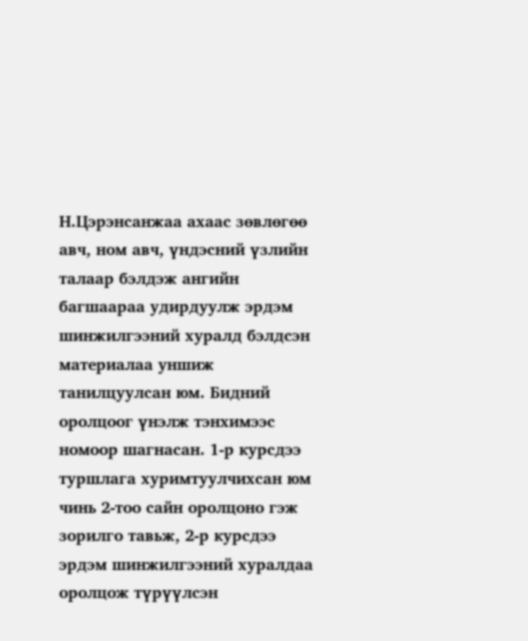Н.Цэрэнсанжаа ахаас зөвлөгөө авч, ном авч, үндэсний үзлийн талаар бэлдэж ангийн багшаараа удирдуулж эрдэм шинжилгээний хуралд бэлдсэн материалаа уншиж танилцуулсан юм. Бидний оролцоог үнэлж тэнхимээс номоор шагнасан. 1-р курсдээ туршлага хуримтуулчихсан юм чинь 2-тоо сайн оролцоно гэж зорилго тавьж, 2-р курсдээ эрдэм шинжилгээний хуралдаа оролцож түрүүлсэн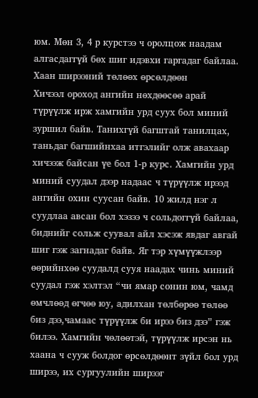юм. Мөн 3, 4 р курстээ ч оролцож наадам алгасдаггүй бөх шиг идэвхи гаргадаг байлаа.
Хаан ширээний төлөөх өрсөлдөөн
Хичээл ороход ангийн нөхдөөсөө арай түрүүлж ирж хамгийн урд суух бол миний зуршил байв. Танихгүй багштай танилцах, таньдаг багшийнхаа итгэлийг олж авахаар хичээж байсан үе бол 1-р курс. Хамгийн урд миний суудал дээр надаас ч түрүүлж ирээд ангийн охин суусан байв. 10 жилд нэг л суудлаа авсан бол хэзээ ч сольдоггүй байлаа, биднийг сольж суувал айл хэсэж явдаг авгай шиг гэж загнадаг байв. Яг тэр хүмүүжлээр өөрийнхөө суудалд сууя наадах чинь миний суудал гэж хэлтэл “чи ямар сонин юм, чамд өмчлөөд өгчөө юу, адилхан төлбөрөө төлөө биз дээ,чамаас түрүүлж би ирээ биз дээ” гэж билээ. Хамгийн чөлөөтэй, түрүүлж ирсэн нь хаана ч сууж болдог өрсөлдөөнт зүйл бол урд ширээ, их сургуулийн ширээг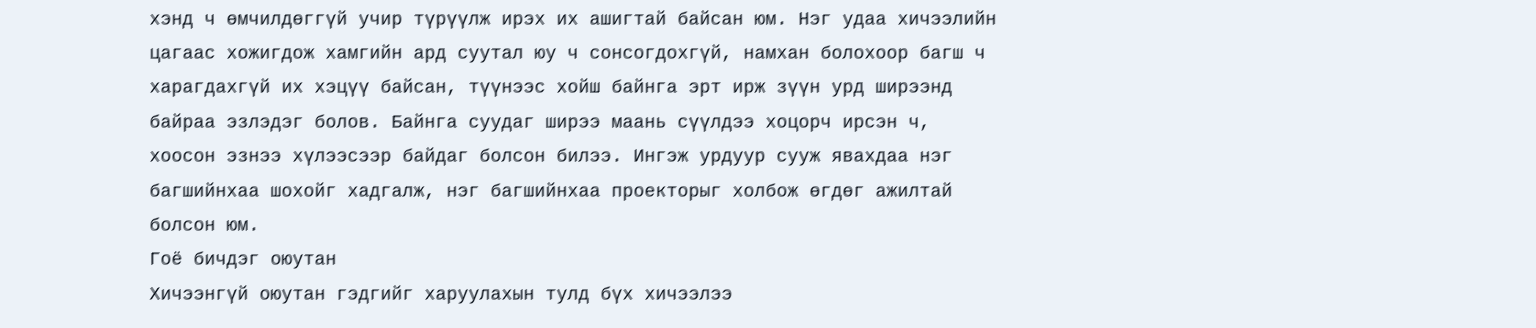хэнд ч өмчилдөггүй учир түрүүлж ирэх их ашигтай байсан юм. Нэг удаа хичээлийн цагаас хожигдож хамгийн ард суутал юу ч сонсогдохгүй, намхан болохоор багш ч харагдахгүй их хэцүү байсан, түүнээс хойш байнга эрт ирж зүүн урд ширээнд байраа эзлэдэг болов. Байнга суудаг ширээ маань сүүлдээ хоцорч ирсэн ч, хоосон эзнээ хүлээсээр байдаг болсон билээ. Ингэж урдуур сууж явахдаа нэг багшийнхаа шохойг хадгалж, нэг багшийнхаа проекторыг холбож өгдөг ажилтай болсон юм.
Гоё бичдэг оюутан
Хичээнгүй оюутан гэдгийг харуулахын тулд бүх хичээлээ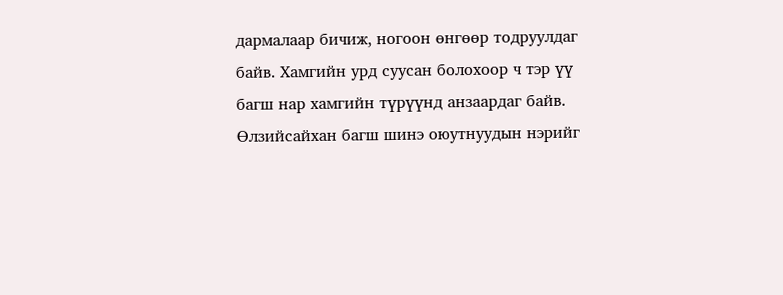дармалаар бичиж, ногоон өнгөөр тодруулдаг байв. Хамгийн урд суусан болохоор ч тэр үү багш нар хамгийн түрүүнд анзаардаг байв. Өлзийсайхан багш шинэ оюутнуудын нэрийг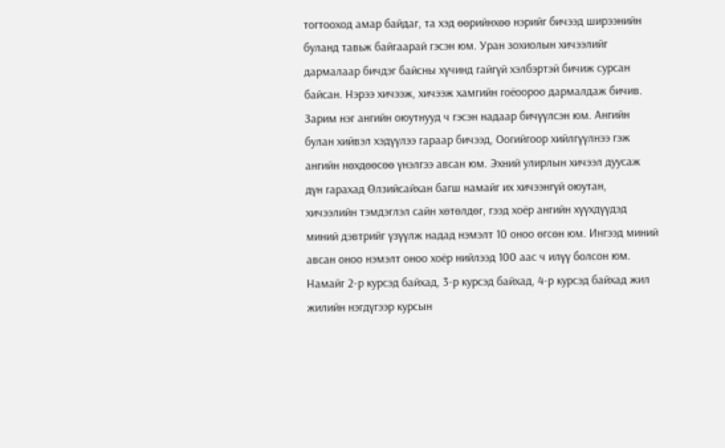тогтооход амар байдаг, та хэд өөрийнхөө нэрийг бичээд ширээнийн буланд тавьж байгаарай гэсэн юм. Уран зохиолын хичээлийг дармалаар бичдэг байсны хүчинд гайгүй хэлбэртэй бичиж сурсан байсан. Нэрээ хичээж, хичээж хамгийн гоёоороо дармалдаж бичив. Зарим нэг ангийн оюутнууд ч гэсэн надаар бичүүлсэн юм. Ангийн булан хийвэл хэдүүлээ гараар бичээд, Оогийгоор хийлгүүлнээ гэж ангийн нөхдөөсөө үнэлгээ авсан юм. Эхний улирлын хичээл дуусаж дүн гарахад Өлзийсайхан багш намайг их хичээнгүй оюутан, хичээлийн тэмдэглэл сайн хөтөлдөг, гээд хоёр ангийн хүүхдүүдэд миний дэвтрийг үзүүлж надад нэмэлт 10 оноо өгсөн юм. Ингээд миний авсан оноо нэмэлт оноо хоёр нийлээд 100 аас ч илүү болсон юм. Намайг 2-р курсэд байхад, 3-р курсэд байхад, 4-р курсэд байхад жил жилийн нэгдүгээр курсын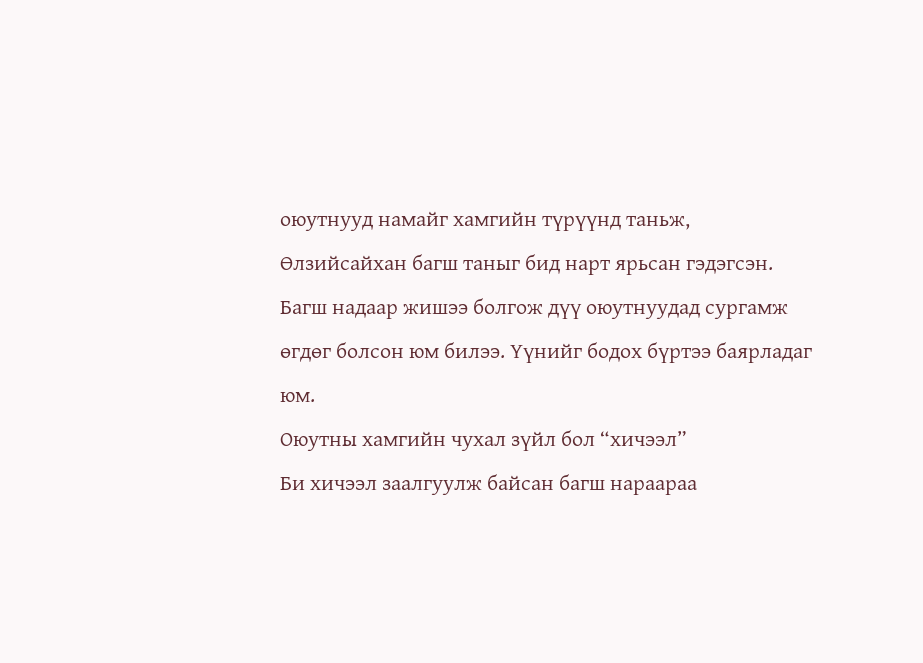оюутнууд намайг хамгийн түрүүнд таньж, Өлзийсайхан багш таныг бид нарт ярьсан гэдэгсэн. Багш надаар жишээ болгож дүү оюутнуудад сургамж өгдөг болсон юм билээ. Үүнийг бодох бүртээ баярладаг юм.
Оюутны хамгийн чухал зүйл бол “хичээл”
Би хичээл заалгуулж байсан багш нараараа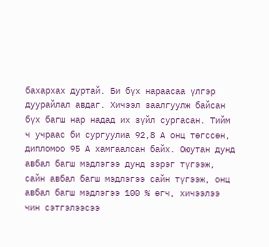бахархах дуртай. Би бүх нараасаа үлгэр дуурайлал авдаг. Хичээл заалгуулж байсан бүх багш нар надад их зүйл сургасан. Тийм ч учраас би сургуулиа 92,8 А онц төгссөн, дипломоо 95 А хамгаалсан байх. Оюутан дунд авбал багш мэдлэгээ дунд зэрэг түгээж, сайн авбал багш мэдлэгээ сайн түгээж, онц авбал багш мэдлэгээ 100 % өгч, хичээлээ чин сэтгэлээсээ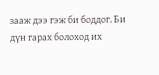зааж дээ гэж би боддог. Би дүн гарах болоход их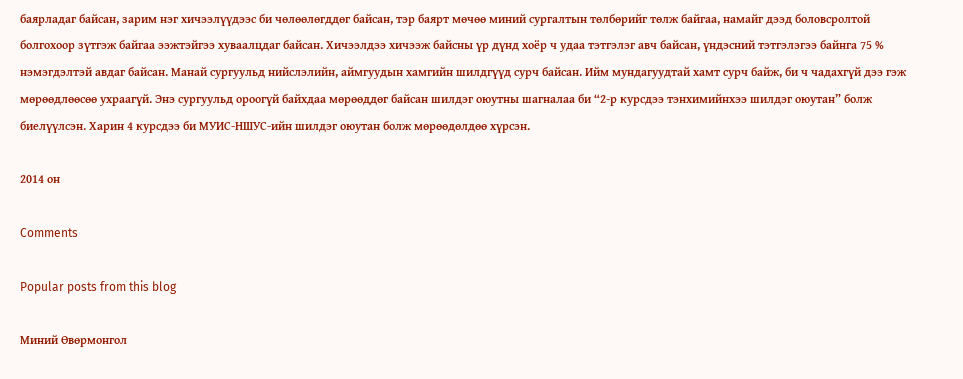баярладаг байсан, зарим нэг хичээлүүдээс би чөлөөлөгддөг байсан, тэр баярт мөчөө миний сургалтын төлбөрийг төлж байгаа, намайг дээд боловсролтой болгохоор зүтгэж байгаа ээжтэйгээ хуваалцдаг байсан. Хичээлдээ хичээж байсны үр дүнд хоёр ч удаа тэтгэлэг авч байсан, үндэсний тэтгэлэгээ байнга 75 % нэмэгдэлтэй авдаг байсан. Манай сургуульд нийслэлийн, аймгуудын хамгийн шилдгүүд сурч байсан. Ийм мундагуудтай хамт сурч байж, би ч чадахгүй дээ гэж мөрөөдлөөсөө ухраагүй. Энэ сургуульд ороогүй байхдаа мөрөөддөг байсан шилдэг оюутны шагналаа би “2-р курсдээ тэнхимийнхээ шилдэг оюутан” болж биелүүлсэн. Харин 4 курсдээ би МУИС-НШУС-ийн шилдэг оюутан болж мөрөөдөлдөө хүрсэн.

2014 он

Comments

Popular posts from this blog

Миний Өвөрмонгол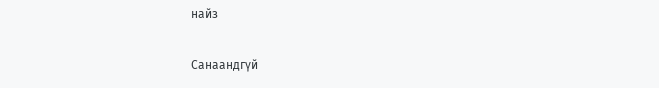найз

Санаандгүй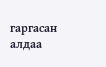гаргасан алдаа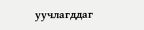уучлагддаг